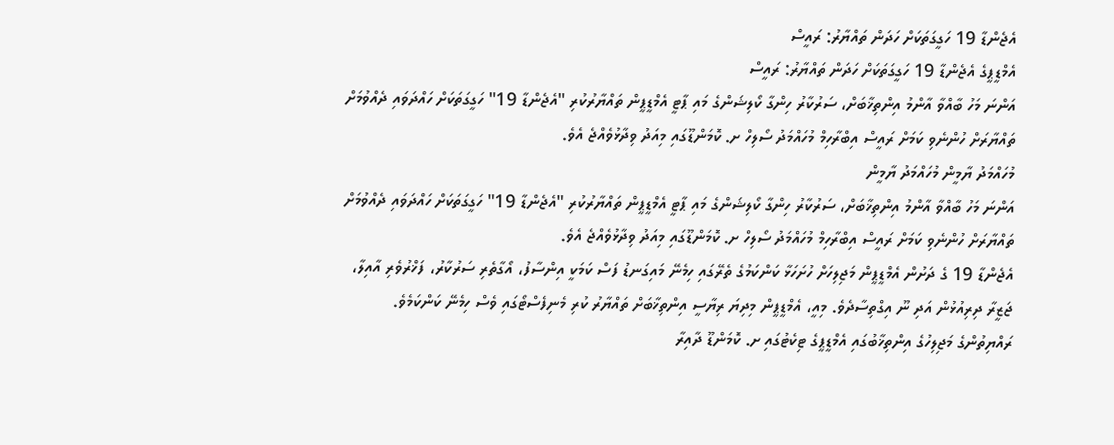އެޖެންޑާ 19 ހަގީގަތަކަށް ހަދަން ތައްޔާރު: ރައީސް
އެމްޑީޕީގެ އެޖެންޑާ 19 ހަގީގަތަކަށް ހަދަން ތައްޔާރު: ރައީސް
އަންނަ މަހު ބާއްވާ އާންމު އިންތިޚާބަށް، ސަރުކާރު ހިންގާ ކޯލިޝަންގެ މައި ޕާޓީ އެމްޑީޕީން ތައްޔާރުކުރި "އެޖެންޑާ 19" ހަގީގަތަކަށް ހައްދަވައި ދެއްވުމަށް ތައްޔާރަށް ހުންނެވި ކަމަށް ރައީސް އިބްރާހިމް މުހައްމަދު ސޯލިހް ށ. ކޮމަންޑޫގައި މިއަދު ވިދާޅުވެއްޖެ އެވެ.
މުހައްމަދު ޔާމީން މުހައްމަދު ޔާމީން
އަންނަ މަހު ބާއްވާ އާންމު އިންތިޚާބަށް، ސަރުކާރު ހިންގާ ކޯލިޝަންގެ މައި ޕާޓީ އެމްޑީޕީން ތައްޔާރުކުރި "އެޖެންޑާ 19" ހަގީގަތަކަށް ހައްދަވައި ދެއްވުމަށް ތައްޔާރަށް ހުންނެވި ކަމަށް ރައީސް އިބްރާހިމް މުހައްމަދު ސޯލިހް ށ. ކޮމަންޑޫގައި މިއަދު ވިދާޅުވެއްޖެ އެވެ.
އެޖެންޑާ 19 ގެ ދަށުން އެމްޑީޕީން މަޖިލިހަށް ހުށަހަޅާ ކަންކަމުގެ ތެރޭގައި ހިމެނޭ މައިގަނޑު ފަސް ކަމަކީ އިންސާފު، އޯގާތެރި ސަރުކާރު، ފަޚްރުވެރި އާއިލާ، ޖަޒީރާ ދިރިއުޅުން އަދި ނޫ އިގްތިސާދެވެ. މިއީ، އެމްޑީޕީން މިދިޔަ ރިޔާސީ އިންތިޚާބަށް ތައްޔާރު ކުރި މެނިފެސްޓޯގައި ވެސް ހިމެނޭ ކަންކަމެވެ.
ރައްޔިތުންގެ މަޖިލިހުގެ އިންތިޚާބުގައި އެމްޑީޕީގެ ޓިކެޓުގައި ށ. ކޮމަންޑޫ ދާއިރާ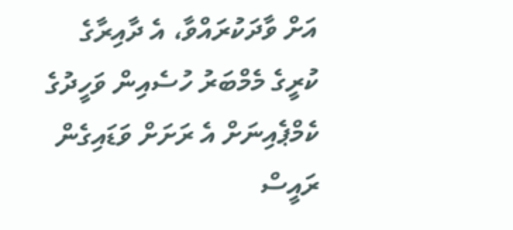އަށް ވާދަކުރައްވާ، އެ ދާއިރާގެ ކުރީގެ މެމްބަރު ހުސެއިން ވަހީދުގެ ކެމްޕެއިނަށް އެ ރަށަށް ވަޑައިގެން ރައީސް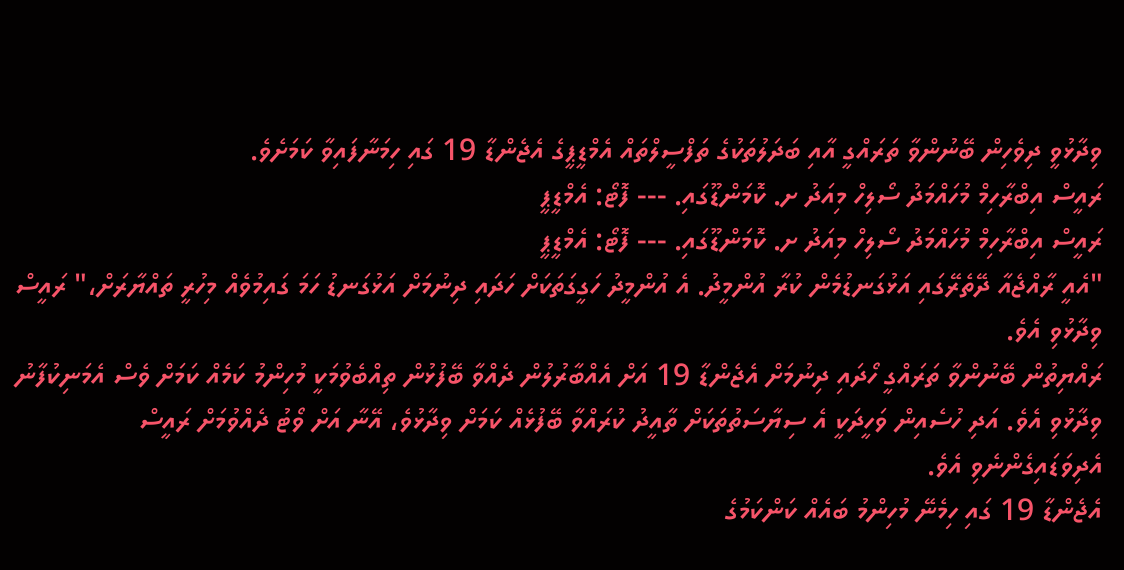ވިދާޅުވީ ދިވެހިން ބޭނުންވާ ތަރައްގީ އާއި ބަދަލުތަކުގެ ތަފްސީލްތައް އެމްޑީޕީގެ އެޖެންޑާ 19 ގައި ހިމަނާފައިވާ ކަމަށެވެ.
ރައީސް އިބްރާހިމް މުހައްމަދު ސޯލިހް މިއަދު ށ. ކޮމަންޑޫގައި. --- ފޮޓޯ: އެމްޑީޕީ
ރައީސް އިބްރާހިމް މުހައްމަދު ސޯލިހް މިއަދު ށ. ކޮމަންޑޫގައި. --- ފޮޓޯ: އެމްޑީޕީ
"އެއީ ރާއްޖެއާ ދޭތެރޭގައި އަޅުގަނޑުމެން ކުރާ އުންމީދު. އެ އުންމީދު ހަގީގަތަކަށް ހަދައި ދިނުމަށް އަޅުގަނޑު ހަމަ ގައިމުވެއް މިހުރީ ތައްޔާރަށް،" ރައީސް ވިދާޅުވި އެވެ.
ރައްޔިތުން ބޭނުންވާ ތަރައްގީ ހޯދައި ދިނުމަށް އެޖެންޑާ 19 އަށް އެއްބާރުލުން ދެއްވާ ބޭފުޅުން ތިއްބެވުމަކީ މުހިންމު ކަމެއް ކަމަށް ވެސް އެމަނިކުފާނު ވިދާޅުވި އެވެ. އަދި ހުސެއިން ވަހީދަކީ އެ ސިޔާސަތުތަކަށް ތާއީދު ކުރައްވާ ބޭފުޅެއް ކަމަށް ވިދާޅުވެ، އޭނާ އަށް ވޯޓު ދެއްވުމަށް ރައީސް އެދިވަޑައިގެންނެވި އެވެ.
އެޖެންޑާ 19 ގައި ހިމެނޭ މުހިންމު ބައެއް ކަންކަމުގެ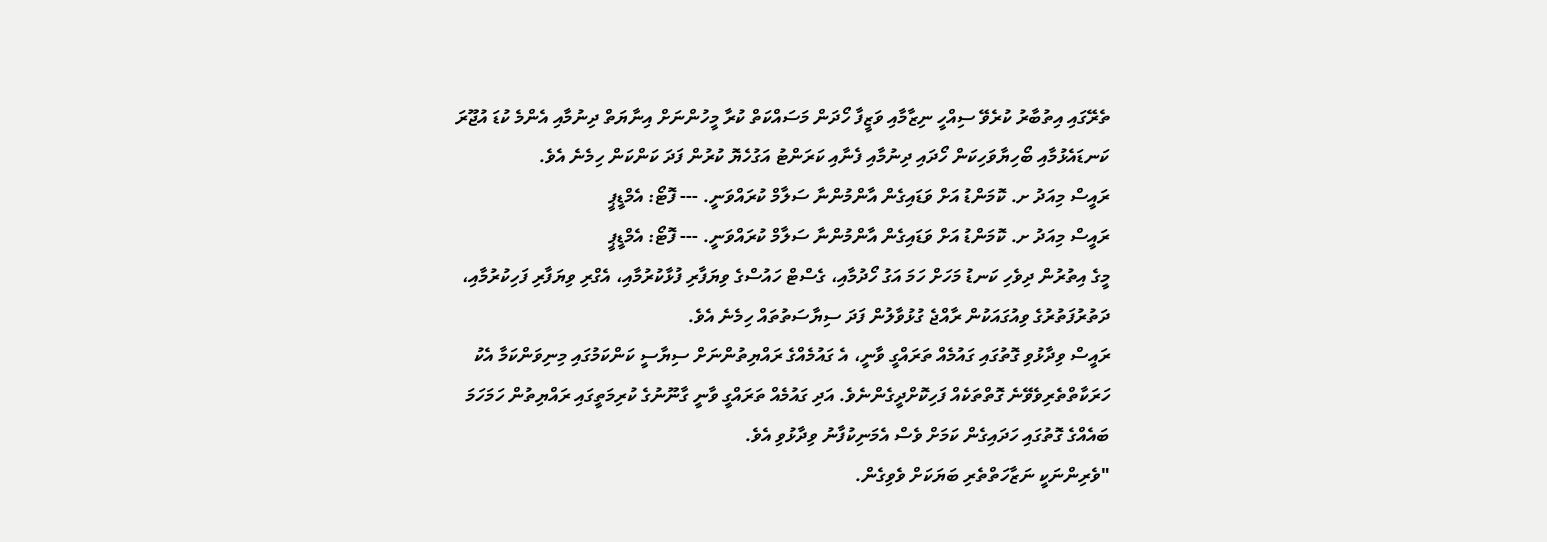ތެރޭގައި އިތުބާރު ކުރެވޭ ސިއްހީ ނިޒާމާއި ވަޒީފާ ހޯދަން މަސައްކަތް ކުރާ މީހުންނަށް އިނާޔަތް ދިނުމާއި އެންމެ ކުޑަ އުޖޫރަ ކަނޑައެޅުމާއި ބޯހިޔާވަހިކަން ހޯދައި ދިނުމާއި ފެނާއި ކަރަންޓު އަގުހެޔޮ ކުރުން ފަދަ ކަންކަން ހިމެނެ އެވެ.
ރައީސް މިއަދު ށ. ކޮމަންޑު އަށް ވަޑައިގެން އާންމުންނާ ސަލާމް ކުރައްވަނީ. --- ފޮޓޯ: އެމްޑީޕީ
ރައީސް މިއަދު ށ. ކޮމަންޑު އަށް ވަޑައިގެން އާންމުންނާ ސަލާމް ކުރައްވަނީ. --- ފޮޓޯ: އެމްޑީޕީ
މީގެ އިތުރުން ދިވެހި ކަނޑު މަހަށް ހަމަ އަގު ހޯދުމާއި، ގެސްޓް ހައުސްގެ ވިޔަފާރި ފުޅާކުރުމާއި، އެގްރި ވިޔަފާރި ފަހިކުރުމާއި، ދަތުރުފަތުރުގެ ވިއުގައަކުން ރާއްޖެ ގުޅުވާލުން ފަދަ ސިޔާސަތުތައް ހިމެނެ އެވެ.
ރައީސް ވިދާޅުވި ގޮތުގައި ގައުމެއް ތަރައްގީ ވާނީ، އެ ގައުމެއްގެ ރައްޔިތުންނަށް ސިޔާސީ ކަންކަމުގައި މިނިވަންކަމާ އެކު ހަރަކާތްތެރިވެވޭނެ ގޮތްތަކެއް ފަހިކޮށްދީގެންނެވެ. އަދި ގައުމެއް ތަރައްގީ ވާނީ ގާނޫނުގެ ކުރިމަތީގައި ރައްޔިތުން ހަމަހަމަ ބައެއްގެ ގޮތުގައި ހަދައިގެން ކަމަށް ވެސް އެމަނިކުފާނު ވިދާޅުވި އެވެ.
"ވެރިންނަކީ ނަޒާހަތްތެރި ބަޔަކަށް ވެވިގެން.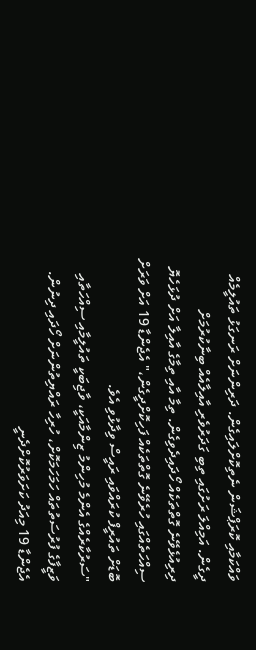ވައްކަމާއި ކޮރަޕްޝަން ނެތިކޮށްލައިގެން. ދަރިންނަށް ރަނގަޅު ތައުލީމެއް ދީގެން. އަމިއްލަ ރަށުގައި ތިބި ގަދަރުވެރި އާއިލާއެއް ބިނާކުރުމަށް ދިރިއުޅެވޭނެ ގޮތްތަކެއް ހޯދައިދެވިގެން. ތިމާ އާއި ތިމާގެ އާއިލާ އަށް ދުޅަހެޔޮ ސިއްހަތެއްގައި ހުރެވޭނެ ގޮތްތަކެއް ފަހިކޮށްދީގެން،" އެޖެންޑާ 19 އަށް ވަރަށް ބޮޑަށް ތައުރީފް ކުރައްވައި ރައީސް ވިދާޅުވި އެވެ.
"ސަރުކާރެއްގެ އެންމެ މުހިންމު ޒިންމާއަކީ، ވާޖިބަކީ ތައުލީމާއި ސިއްހަތާއި ވަޒީފާގެ ފުރުސަތުތައް ހަމަހަމަކޮށް، ހުރިހާ ރައްޔިތުންނަށް ހޯދައި ދިނުން. އެޖެންޑާ 19 މިއަދު ކަށަވަރުކޮށްދެނީ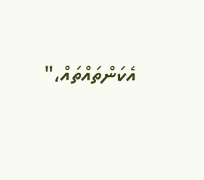އެކަންތައްތައް،"